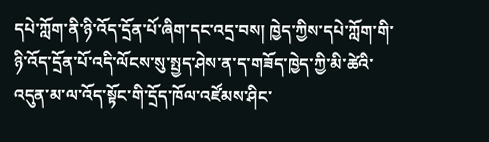དཔེ་ཀློག་ནི་ཉི་འོད་དྲོན་པོ་ཞིག་དང་འདྲ་བས། ཁྱེད་ཀྱིས་དཔེ་ཀློག་གི་ཉི་འོད་དྲོན་པོ་འདི་ལོངས་སུ་སྤྱད་ཤེས་ན་ད་གཟོད་ཁྱེད་ཀྱི་མི་ཚེའི་འདུན་མ་ལ་འོད་སྟོང་གི་དྲོད་ཁོལ་འཛོམས་ཤིང་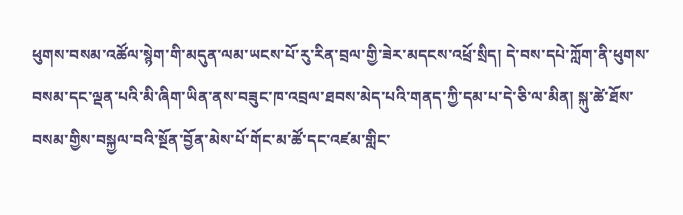ཕུགས་བསམ་འཚོལ་སྙེག་གི་མདུན་ལམ་ཡངས་པོ་རུ་རིན་བྲལ་གྱི་ཟེར་མདངས་འཕྲོ་སྲིད། དེ་བས་དཔེ་ཀློག་ནི་ཕུགས་བསམ་དང་ལྡན་པའི་མི་ཞིག་ཡིན་ནས་བཟུང་ཁ་འབྲལ་ཐབས་མེད་པའི་གནད་ཀྱི་དམ་པ་དེ་ཅི་ལ་མིན། སྐུ་ཚེ་ཐོས་བསམ་གྱིས་བསྐྱལ་བའི་སྔོན་བྱོན་མེས་པོ་གོང་མ་ཚོ་དང་འཛམ་གླིང་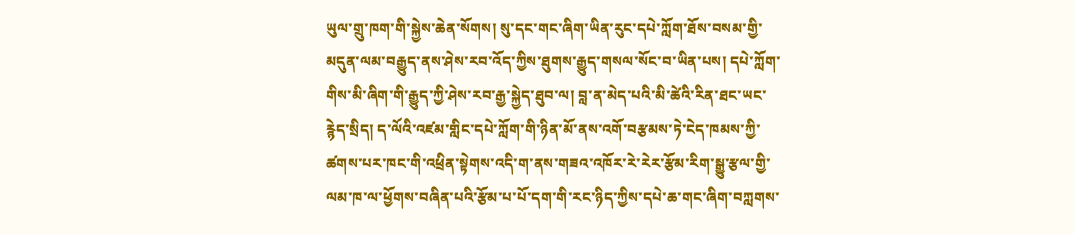ཡུལ་གྲུ་ཁག་གི་སྐྱེས་ཆེན་སོགས། སུ་དང་གང་ཞིག་ཡིན་རུང་དཔེ་ཀློག་ཐོས་བསམ་གྱི་མདུན་ལམ་བརྒྱུད་ནས་ཤེས་རབ་འོད་ཀྱིས་ཐུགས་རྒྱུད་གསལ་སོང་བ་ཡིན་པས། དཔེ་ཀློག་གིས་མི་ཞིག་གི་རྒྱུད་ཀྱི་ཤེས་རབ་རྒྱ་སྐྱེད་ཐུབ་ལ། བླ་ན་མེད་པའི་མི་ཚེའི་རིན་ཐང་ཡང་རྙེད་སྲིད། ད་ལོའི་འཛམ་གླིང་དཔེ་ཀློག་གི་ཉིན་མོ་ནས་འགོ་བརྩམས་ཏེ་ངེད་ཁམས་ཀྱི་ཚགས་པར་ཁང་གི་འཕྲིན་སྟེགས་འདི་ག་ནས་གཟའ་འཁོར་རེ་རེར་རྩོམ་རིག་སྒྱུ་རྩལ་གྱི་ལམ་ཁ་ལ་ཕྱོགས་བཞིན་པའི་རྩོམ་པ་པོ་དག་གི་རང་ཉིད་ཀྱིས་དཔེ་ཆ་གང་ཞིག་བཀླགས་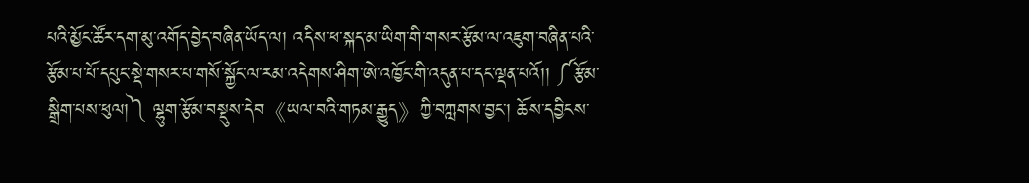པའི་མྱོང་ཚོར་དག་མུ་འགོད་བྱེད་བཞིན་ཡོད་ལ། འདིས་ཕ་སྐད་མ་ཡིག་གི་གསར་རྩོམ་ལ་འཇུག་བཞིན་པའི་རྩོམ་པ་པོ་དཔུང་སྡེ་གསར་པ་གསོ་སྐྱོང་ལ་རམ་འདེགས་ཤིག་ཨེ་འཁྱོང་གི་འདུན་པ་དང་ལྡན་པའོ།། ༼རྩོམ་སྒྲིག་པས་ཕུལ།༽ ལྷུག་རྩོམ་བསྡུས་དེབ《ཡལ་བའི་གཏམ་རྒྱུད》ཀྱི་བཀླགས་བྱང་། ཆོས་དབྱིངས་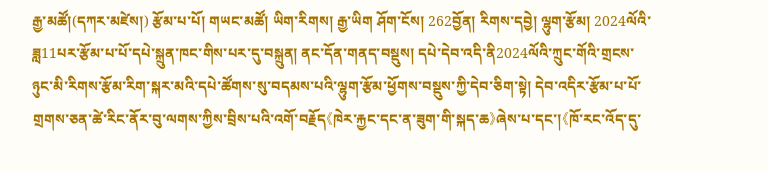རྒྱ་མཚོ།(དཀར་མཛེས།) རྩོམ་པ་པོ། གཡང་མཚོ། ཡིག་རིགས། རྒྱ་ཡིག ཤོག་ངོས། 262བྱོན། རིགས་དབྱེ། ལྷུག་རྩོམ། 2024ལོའི་ཟླ11པར་རྩོམ་པ་པོ་དཔེ་སྐྲུན་ཁང་གིས་པར་དུ་བསྐྲུན། ནང་དོན་གནད་བསྡུས། དཔེ་དེབ་འདི་ནི2024ལོའི་ཀྲུང་གོའི་གྲངས་ཉུང་མི་རིགས་རྩོམ་རིག་སྐར་མའི་དཔེ་ཚོགས་སུ་བདམས་པའི་ལྷུག་རྩོམ་ཕྱོགས་བསྡུས་ཀྱི་དེབ་ཅིག་སྟེ། དེབ་འདིར་རྩོམ་པ་པོ་གྲགས་ཅན་ཚེ་རིང་ནོར་བུ་ལགས་ཀྱིས་བྲིས་པའི་འགོ་བརྗོད《ཁེར་རྐྱང་དང་ན་ཟུག་གི་སྐད་ཆ》ཞེས་པ་དང་།《ཁོ་རང་འོད་དུ་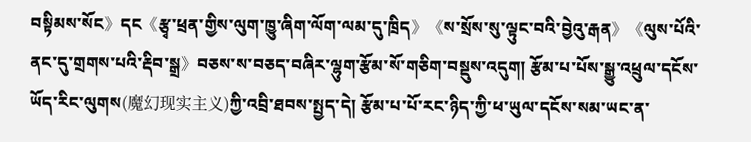བསྟིམས་སོང》དང《རྩྭ་ཕྲན་གྱིས་ལུག་ཁྱུ་ཞིག་ལོག་ལམ་དུ་ཁྲིད》《ས་སྲོས་སུ་ལྟུང་བའི་བྱེའུ་རྒན》《ལུས་པོའི་ནང་དུ་གྲགས་པའི་རྡིབ་སྒྲ》བཅས་ས་བཅད་བཞིར་ལྷུག་རྩོམ་སོ་གཅིག་བསྡུས་འདུག། རྩོམ་པ་པོས་སྒྱུ་འཕྲུལ་དངོས་ཡོད་རིང་ལུགས(魔幻现实主义)ཀྱི་འབྲི་ཐབས་སྤྱད་དེ། རྩོམ་པ་པོ་རང་ཉིད་ཀྱི་ཕ་ཡུལ་དངོས་སམ་ཡང་ན་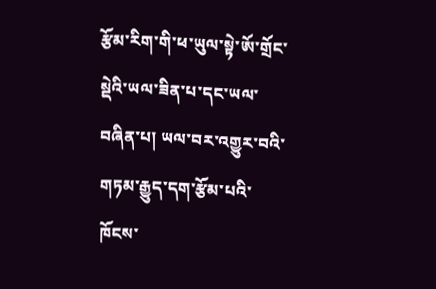རྩོམ་རིག་གི་ཕ་ཡུལ་སྟེ་ཨོ་གྲོང་སྡེའི་ཡལ་ཟིན་པ་དང་ཡལ་བཞིན་པ། ཡལ་བར་འགྱུར་བའི་གཏམ་རྒྱུད་དག་རྩོམ་པའི་ཁོངས་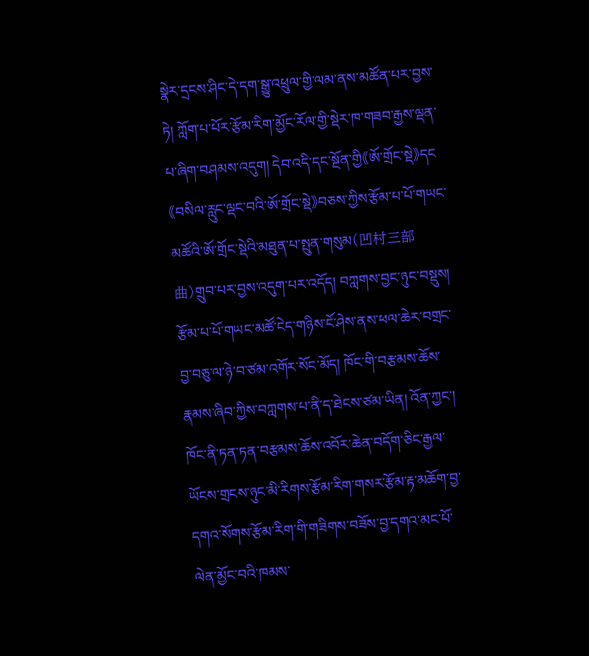སྣེར་དྲངས་ཤིང་དེ་དག་སྒྱུ་འཕྲུལ་གྱི་ལམ་ནས་མཚོན་པར་བྱས་ཏེ། ཀློག་པ་པོར་རྩོམ་རིག་མྱོང་རོལ་གྱི་སྡེར་ཁ་གཟབ་རྒྱས་ལྡན་པ་ཞིག་བཤམས་འདུག། དེབ་འདི་དང་སྔོན་གྱི《ཨོ་གྲོང་སྡེ》དང《བསིལ་རླུང་ལྡང་བའི་ཨོ་གྲོང་སྡེ》བཅས་ཀྱིས་རྩོམ་པ་པོ་གཡང་མཚོའི་ཨོ་གྲོང་སྡེའི་མཐུན་པ་སྤུན་གསུམ(凹村三部曲)གྲུབ་པར་བྱས་འདུག་པར་འདོད། བཀླགས་བྱང་ཉུང་བསྡུས། རྩོམ་པ་པོ་གཡང་མཚོ་ངེད་གཉིས་ངོ་ཤེས་ནས་ཕལ་ཆེར་བགྲང་བྱ་བཅུ་ལ་ཉེ་བ་ཙམ་འགོར་སོང་མོད། ཁོང་གི་བརྩམས་ཆོས་རྣམས་ཞིབ་ཀྱིས་བཀླགས་པ་ནི་ད་ཐེངས་ཙམ་ཡིན། འོན་ཀྱང་། ཁོང་ནི་ཏན་ཏན་བརྩམས་ཆོས་འབོར་ཆེན་བདོག་ཅིང་རྒྱལ་ཡོངས་གྲངས་ཉུང་མི་རིགས་རྩོམ་རིག་གསར་རྩོམ་རྟ་མཆོག་བྱ་དགའ་སོགས་རྩོམ་རིག་གི་གཟིགས་བཟོས་བྱ་དགའ་མང་པོ་ལེན་མྱོང་བའི་ཁམས་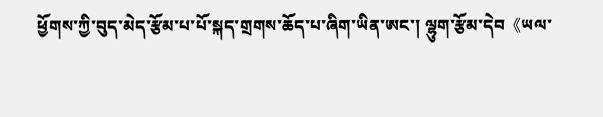ཕྱོགས་ཀྱི་བུད་མེད་རྩོམ་པ་པོ་སྐད་གྲགས་ཆོད་པ་ཞིག་ཡིན་ཨང་། ལྷུག་རྩོམ་དེབ《ཡལ་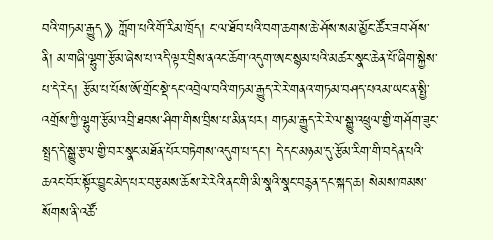བའི་གཏམ་རྒྱུད》ཀློག་པའི་གོ་རིམ་ཁྲོད། ང་ལ་ཐོབ་པའི་བག་ཆགས་ཆེ་ཤོས་སམ་མྱོང་ཚོར་ཟབ་ཤོས་ནི། མ་གཞི་ལྷུག་རྩོམ་ཞེས་པ་འདི་ལྟར་བྲིས་ནའང་ཆོག་འདུག་ཨང་སྙམ་པའི་མཚར་སྣང་ཆེན་པོ་ཞིག་སྐྱེས་པ་དེ་རེད། རྩོམ་པ་པོས་ཨོ་གྲོང་སྡེ་དང་འབྲེལ་བའི་གཏམ་རྒྱུད་རེ་རེ་གནའ་གཏམ་བཤད་པའམ་ཡང་ན་སྤྱི་འགྲོས་ཀྱི་ལྷུག་རྩོམ་འབྲི་ཐབས་ཤིག་གིས་བྲིས་པ་མིན་པར། གཏམ་རྒྱུད་རེ་རེ་ལ་སྒྱུ་འཕྲུལ་གྱི་གཤོག་ཟུང་སྤྲད་དེ་སྒྱུ་རྩལ་གྱི་བར་སྣང་མཐོན་པོར་བཏེགས་འདུག་པ་དང་། དེ་དང་མཉམ་དུ་རྩོམ་རིག་གི་བདེན་པའི་ཆའང་བོར་སྟོར་བྱུང་མེད་པར་བརྩམས་ཆོས་རེ་རེའི་ནང་གི་མི་སྣའི་སྣང་བརྙན་དང་སྐད་ཆ། སེམས་ཁམས་སོགས་ནི་འཚོ་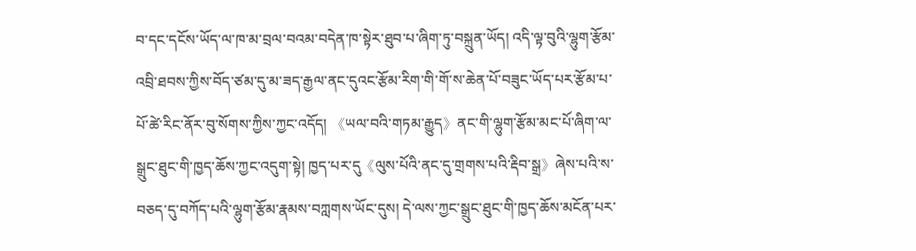བ་དང་དངོས་ཡོད་ལ་ཁ་མ་བྲལ་བའམ་བདེན་ཁ་སྟེར་ཐུབ་པ་ཞིག་ཏུ་བསྐྲུན་ཡོད། འདི་ལྟ་བུའི་ལྷུག་རྩོམ་འབྲི་ཐབས་ཀྱིས་བོད་ཙམ་དུ་མ་ཟད་རྒྱལ་ནང་དུའང་རྩོམ་རིག་གི་གོ་ས་ཆེན་པོ་བཟུང་ཡོད་པར་རྩོམ་པ་པོ་ཚེ་རིང་ནོར་བུ་སོགས་ཀྱིས་ཀྱང་འདོད། 《ཡལ་བའི་གཏམ་རྒྱུད》ནང་གི་ལྷུག་རྩོམ་མང་པོ་ཞིག་ལ་སྒྲུང་ཐུང་གི་ཁྱད་ཆོས་ཀྱང་འདུག་སྟེ། ཁྱད་པར་དུ《ལུས་པོའི་ནང་དུ་གྲགས་པའི་རྡིབ་སྒྲ》ཞེས་པའི་ས་བཅད་དུ་བཀོད་པའི་ལྷུག་རྩོམ་རྣམས་བཀླགས་ཡོང་དུས། དེ་ལས་ཀྱང་སྒྲུང་ཐུང་གི་ཁྱད་ཆོས་མངོན་པར་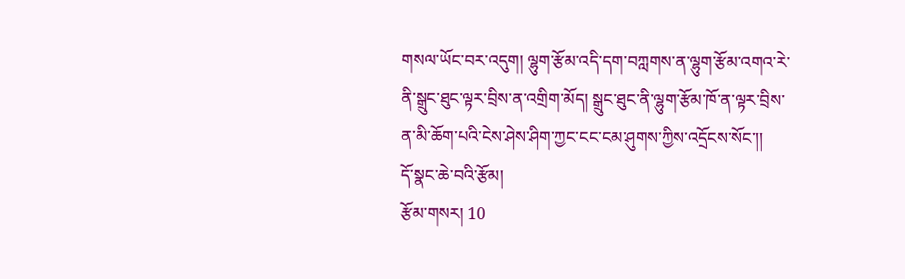གསལ་ཡོང་བར་འདུག། ལྷུག་རྩོམ་འདི་དག་བཀླགས་ན་ལྷུག་རྩོམ་འགའ་རེ་ནི་སྒྲུང་ཐུང་ལྟར་བྲིས་ན་འགྲིག་མོད། སྒྲུང་ཐུང་ནི་ལྷུག་རྩོམ་ཁོ་ན་ལྟར་བྲིས་ན་མི་ཆོག་པའི་ངེས་ཤེས་ཤིག་ཀྱང་ངང་ངམ་ཤུགས་ཀྱིས་འདྲོངས་སོང་།།
དོ་སྣང་ཆེ་བའི་རྩོམ།
རྩོམ་གསར། 10